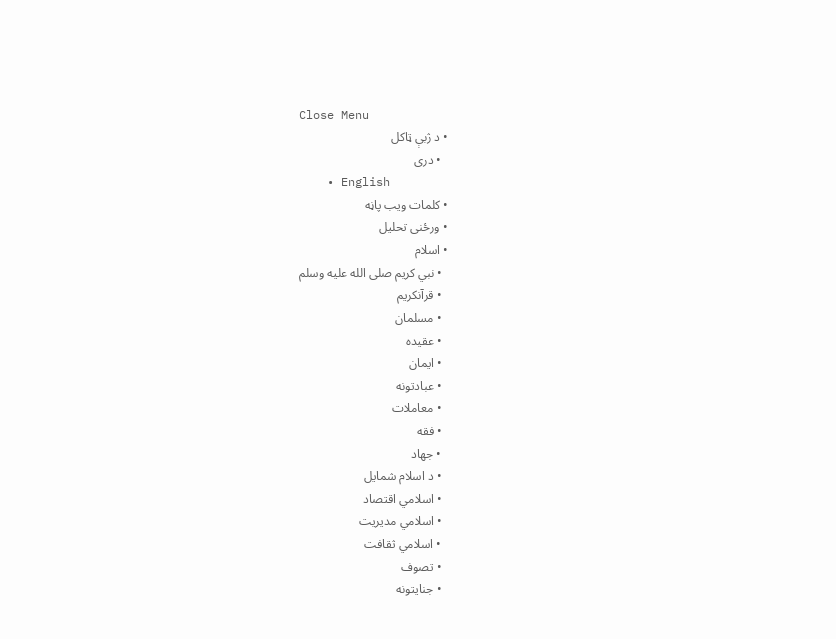Close Menu
  • د ژبې ټاکل
    • دری
    • English
  • کلمات ويب پاڼه
  • ورځنی تحلیل
  • اسلام
    • نبي کریم صلى الله عليه وسلم
    • قرآنکریم
    • مسلمان
    • عقیده
    • ایمان
    • عبادتونه
    • معاملات
    • فقه
    • جهاد
    • د اسلام شمایل
    • اسلامي اقتصاد
    • اسلامي مدیریت
    • اسلامي ثقافت
    • تصوف
    • جنایتونه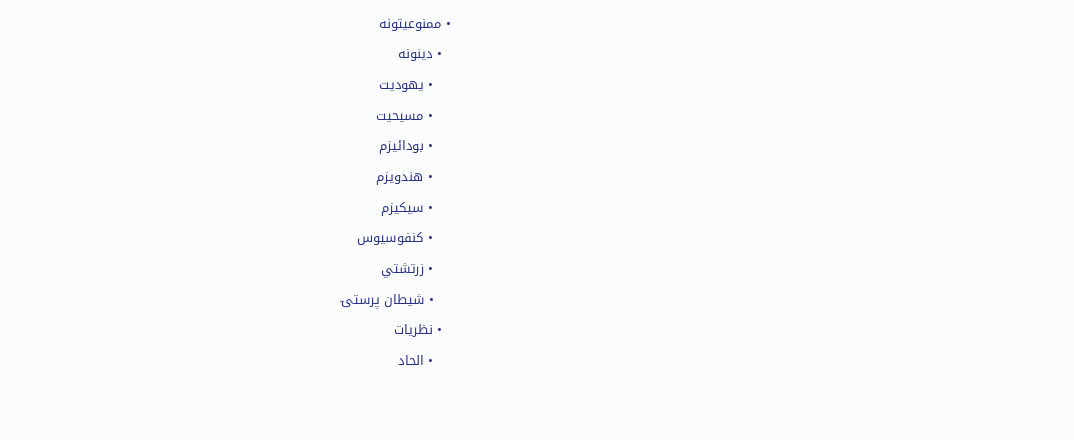• ممنوعیتونه
  • دینونه
    • یهودیت
    • مسیحیت
    • بودائیزم
    • هندویزم
    • سیکیزم
    • کنفوسیوس
    • زرتشتي
    • شیطان پرستۍ
  • نظریات
    • الحاد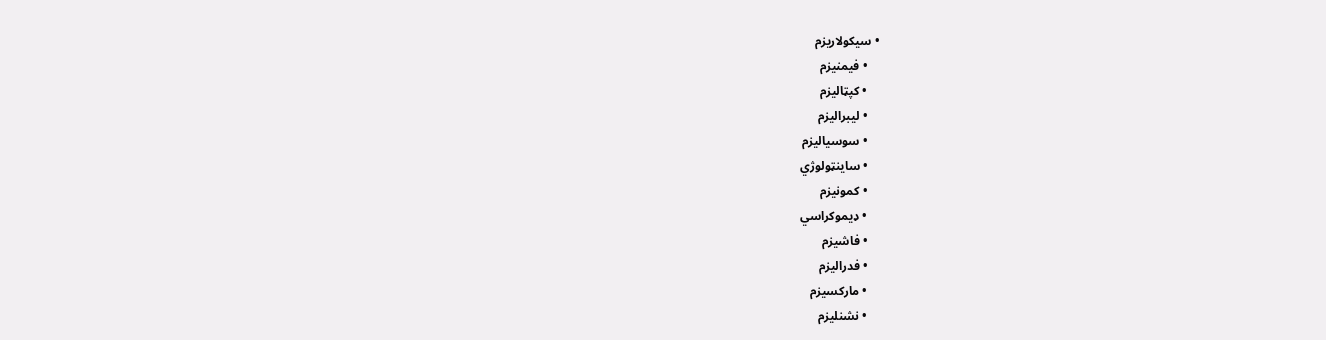• سیکولاریزم
    • فیمنیزم
    • کپټالیزم
    • لیبرالیزم
    • سوسیالیزم
    • ساینټولوژي
    • کمونیزم
    • ډیموکراسي
    • فاشیزم
    • فدرالیزم
    • مارکسیزم
    • نشنلیزم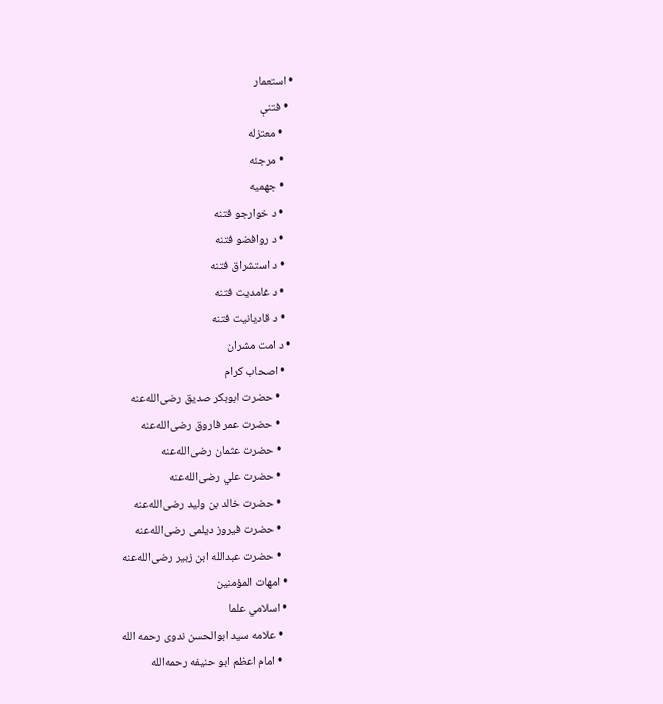• استعمار
  • فتنې
    • معتزله
    • مرجئه
    • جهمیه
    • د خوارجو فتنه
    • د روافضو فتنه
    • د استشراق فتنه
    • د غامدیت فتنه
    • د قادیانیت فتنه
  • د امت مشران
    • اصحاب کرام
      • حضرت ابوبکر صدیق رضی‌الله‌عنه
      • حضرت عمر فاروق رضی‌الله‌عنه
      • حضرت عثمان رضی‌الله‌عنه
      • حضرت علي رضی‌الله‌عنه
      • حضرت خالد بن ولید رضی‌الله‌عنه
      • حضرت فیروز دیلمی رضی‌الله‌عنه
      • حضرت عبدالله ابن زبیر رضی‌الله‌عنه
    • امهات المؤمنین
    • اسلامي علما
      • علامه سید ابوالحسن ندوی رحمه الله
      • امام اعظم ابو حنیفه رحمه‌الله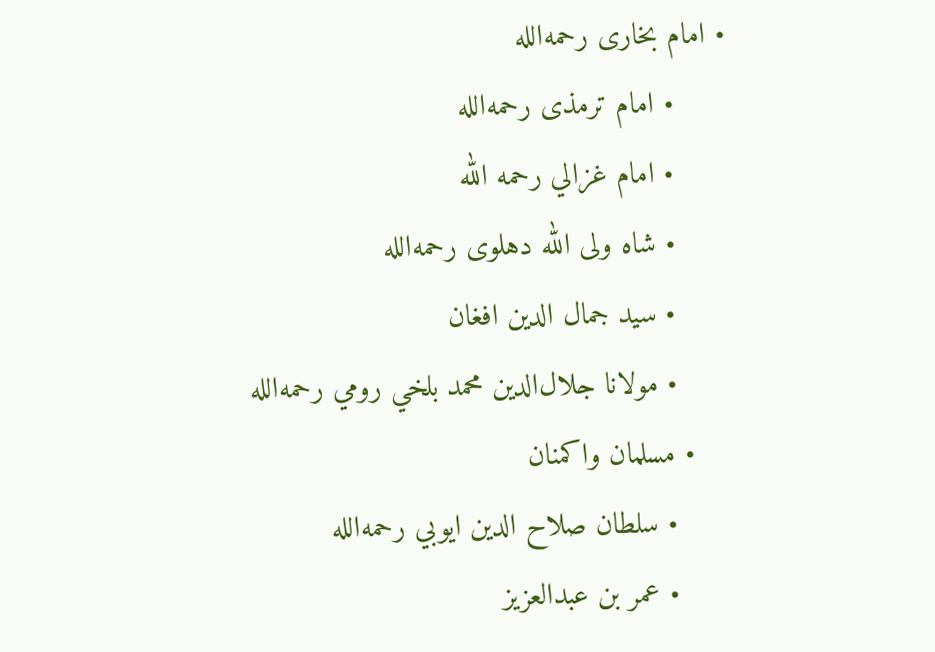• امام بخاری رحمه‌الله
      • امام ترمذی رحمه‌الله
      • امام غزالي رحمه الله
      • شاه ولی الله دهلوی رحمه‌الله
      • سید جمال الدین افغان
      • مولانا جلال‌الدین محمد بلخي رومي رحمه‌الله
    • مسلمان واکمنان
      • سلطان صلاح الدین ایوبي رحمه‌الله
      • عمر بن عبدالعزیز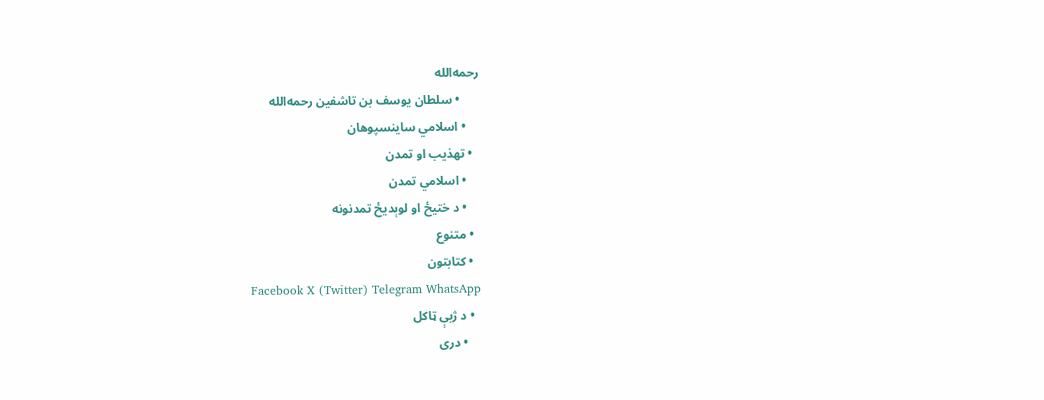رحمه‌الله
      • سلطان یوسف بن تاشفین رحمه‌الله
    • اسلامي ساینسپوهان
  • تهذیب او تمدن
    • اسلامي تمدن
    • د ختیځ او لوېدیځ تمدنونه
  • متنوع
  • کتابتون
Facebook X (Twitter) Telegram WhatsApp
  • د ژبې ټاکل
    • دری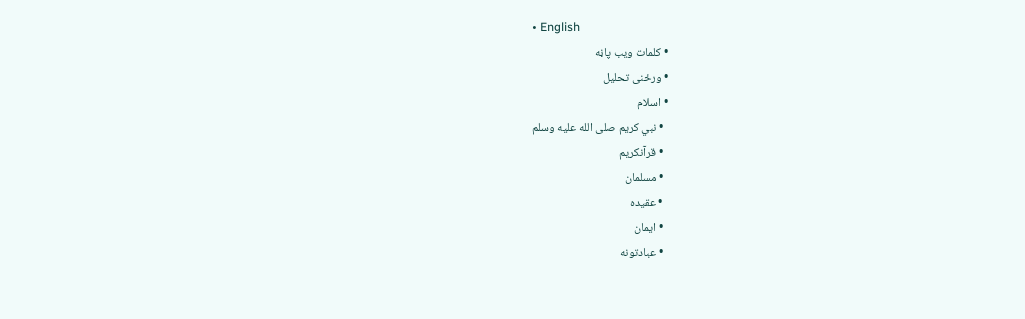• English
  • کلمات ويب پاڼه
  • ورځنی تحلیل
  • اسلام
    • نبي کریم صلى الله عليه وسلم
    • قرآنکریم
    • مسلمان
    • عقیده
    • ایمان
    • عبادتونه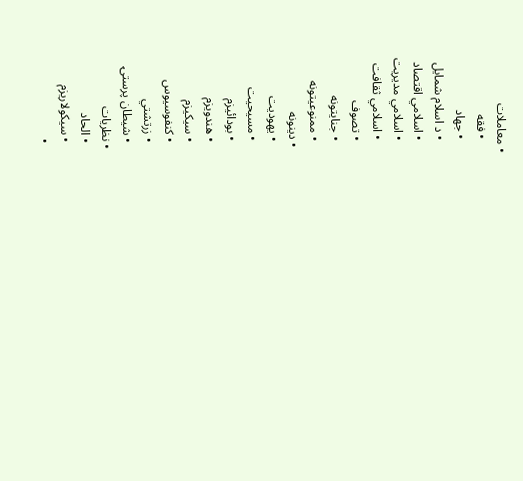• معاملات
    • فقه
    • جهاد
    • د اسلام شمایل
    • اسلامي اقتصاد
    • اسلامي مدیریت
    • اسلامي ثقافت
    • تصوف
    • جنایتونه
    • ممنوعیتونه
  • دینونه
    • یهودیت
    • مسیحیت
    • بودائیزم
    • هندویزم
    • سیکیزم
    • کنفوسیوس
    • زرتشتي
    • شیطان پرستۍ
  • نظریات
    • الحاد
    • سیکولاریزم
    •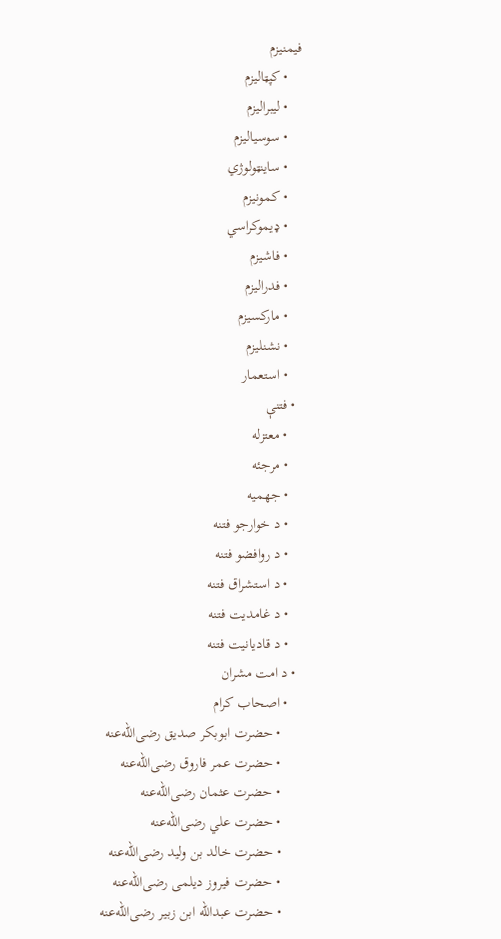فیمنیزم
    • کپټالیزم
    • لیبرالیزم
    • سوسیالیزم
    • ساینټولوژي
    • کمونیزم
    • ډیموکراسي
    • فاشیزم
    • فدرالیزم
    • مارکسیزم
    • نشنلیزم
    • استعمار
  • فتنې
    • معتزله
    • مرجئه
    • جهمیه
    • د خوارجو فتنه
    • د روافضو فتنه
    • د استشراق فتنه
    • د غامدیت فتنه
    • د قادیانیت فتنه
  • د امت مشران
    • اصحاب کرام
      • حضرت ابوبکر صدیق رضی‌الله‌عنه
      • حضرت عمر فاروق رضی‌الله‌عنه
      • حضرت عثمان رضی‌الله‌عنه
      • حضرت علي رضی‌الله‌عنه
      • حضرت خالد بن ولید رضی‌الله‌عنه
      • حضرت فیروز دیلمی رضی‌الله‌عنه
      • حضرت عبدالله ابن زبیر رضی‌الله‌عنه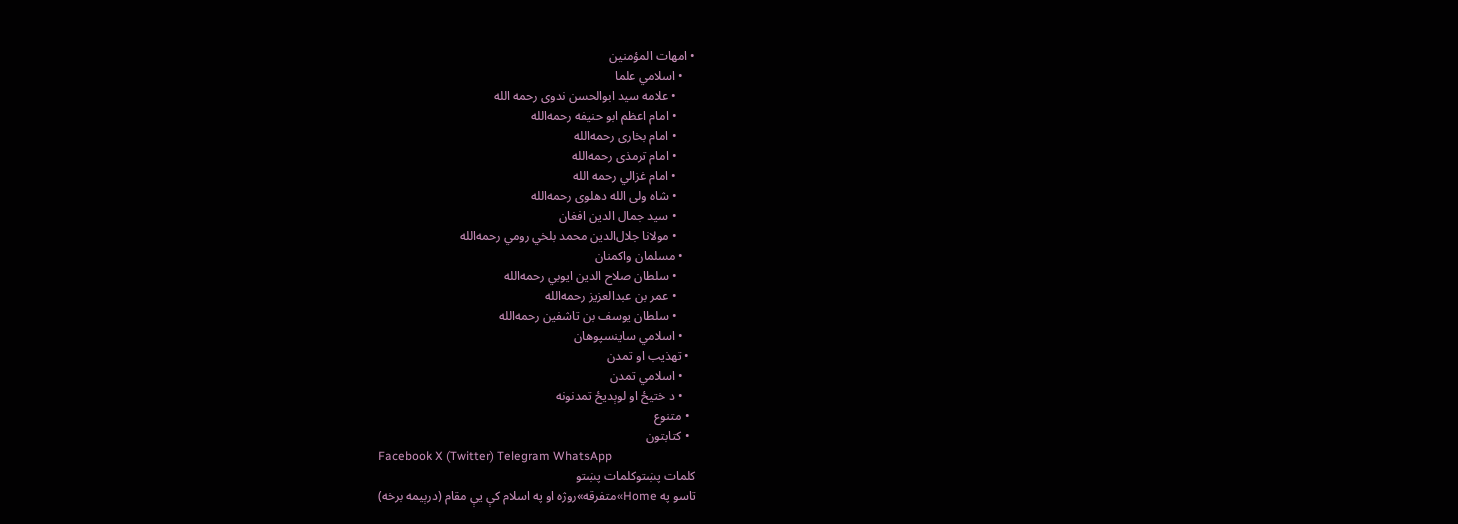• امهات المؤمنین
    • اسلامي علما
      • علامه سید ابوالحسن ندوی رحمه الله
      • امام اعظم ابو حنیفه رحمه‌الله
      • امام بخاری رحمه‌الله
      • امام ترمذی رحمه‌الله
      • امام غزالي رحمه الله
      • شاه ولی الله دهلوی رحمه‌الله
      • سید جمال الدین افغان
      • مولانا جلال‌الدین محمد بلخي رومي رحمه‌الله
    • مسلمان واکمنان
      • سلطان صلاح الدین ایوبي رحمه‌الله
      • عمر بن عبدالعزیز رحمه‌الله
      • سلطان یوسف بن تاشفین رحمه‌الله
    • اسلامي ساینسپوهان
  • تهذیب او تمدن
    • اسلامي تمدن
    • د ختیځ او لوېدیځ تمدنونه
  • متنوع
  • کتابتون
Facebook X (Twitter) Telegram WhatsApp
کلمات پښتوکلمات پښتو
تاسو په Home»متفرقه»روژه او په اسلام کې یې مقام (درېیمه برخه)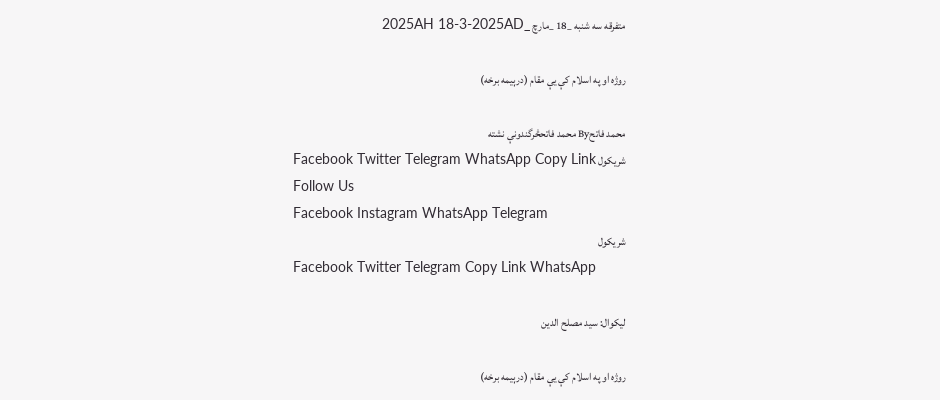متفرقه سه شنبه _18 _مارچ _2025AH 18-3-2025AD

روژه او په اسلام کې یې مقام (درېیمه برخه)

محمد فاتحBy محمد فاتحڅرگندونې نشته
شریکول Facebook Twitter Telegram WhatsApp Copy Link
Follow Us
Facebook Instagram WhatsApp Telegram
شریکول
Facebook Twitter Telegram Copy Link WhatsApp

لیکوال: سید مصلح الدین

روژه او په اسلام کې یې مقام (درېیمه برخه)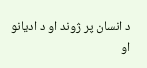د انسان پر ژوند او د ادیانو او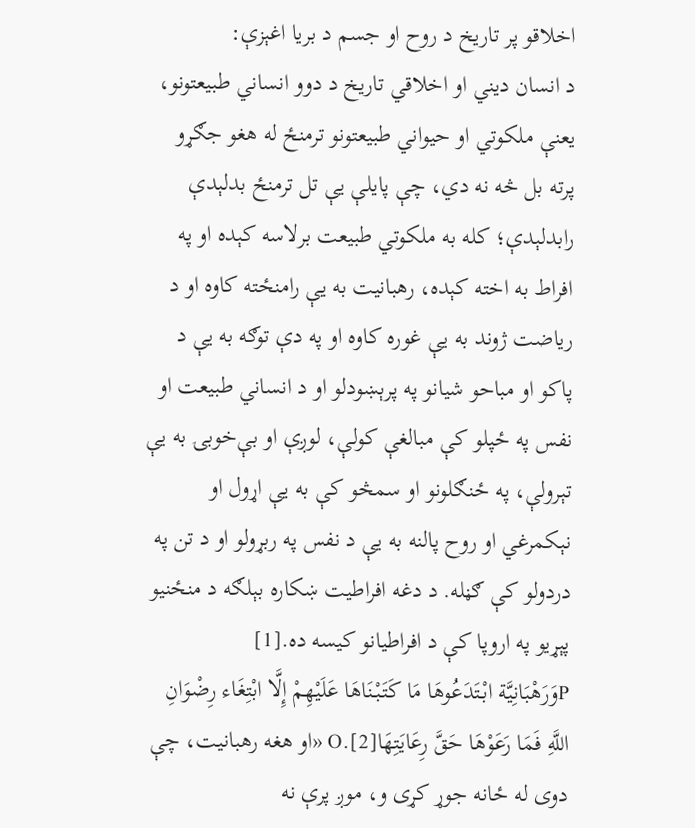اخلاقو پر تاریخ د روح او جسم د بریا اغېزې:
د انسان دیني او اخلاقي تاریخ د دوو انساني طبیعتونو، یعنې ملکوتي او حیواني طبیعتونو ترمنځ له هغو جګړو پرته بل څه نه دي، چې پایلې یې تل ترمنځ بدلېدې رابدلېدې؛ کله به ملکوتي طبیعت برلاسه کېده او په افراط به اخته کېده، رهبانیت به یې رامنځته کاوه او د ریاضت ژوند به یې غوره کاوه او په دې توګه به یې د پاکو او مباحو شیانو په پرېښودلو او د انساني طبیعت او نفس په ځپلو کې مبالغې کولې، لوږې او بې‌خوبۍ به یې تېرولې، په ځنګلونو او سمڅو کې به یې اړول او نېکمرغي او روح پالنه به یې د نفس په ربړولو او د تن په دردولو کې ګڼله. د دغه افراطیت ښکاره بېلګه د منځنیو پېړیو په اروپا کې د افراطیانو کیسه ده.[1]
Pوَرَهْبَانِيَّة ابْتَدَعُوهَا مَا كَتَبْنَاهَا عَلَيْهِمْ إِلَّا ابْتِغَاء رِضْوَانِ اللَّهِ فَمَا رَعَوْهَا حَقَّ رِعَايَتِهَاO.[2] «او هغه رهبانيت، چې دوی له ځانه جوړ كړی و، موږ پرې نه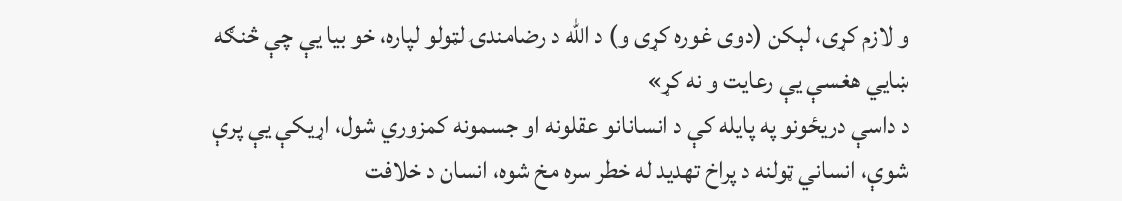و لازم كړى، لېكن (دوى غوره كړى و) د الله د رضامندۍ لټولو لپاره، خو بيا یې چې څنګه ښايي هغسې يې رعایت و نه کړ»
د داسې دریځونو په پایله کې د انسانانو عقلونه او جسمونه کمزوري شول، اړیکې یې پرې شوې، انساني ټولنه د پراخ تهدید له خطر سره مخ شوه، انسان د خلافت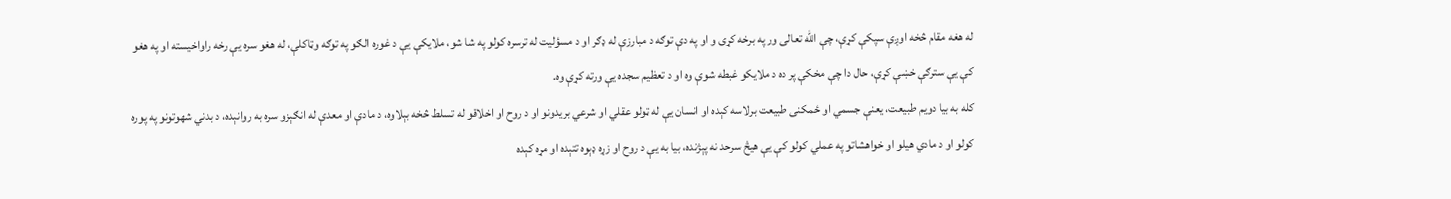له هغه مقام څخه اوږې سپکې کړې، چې الله تعالی ور په برخه کړی و او په دې توګه د مبارزې له ډګر او د مسؤلیت له ترسره کولو په شا شو، ملایکې یې د غوره الګو په توګه وټاکلې، له هغو سره یې رخه راواخیسته او په هغو کې یې سترګې خښې کړې، حال دا چې مخکې پر ده د ملایکو غبطه شوې وه او د تعظیم سجده یې ورته کړې وه.
کله به بیا دویم طبیعت، یعنې جسمي او ځمکنی طبیعت برلاسه کېده او انسان یې له ټولو عقلي او شرعي بریدونو او د روح او اخلاقو له تسلط څخه بېلاوه، د مادې او معدې له انګېزو سره به روانېده، د بدني شهوتونو په پوره کولو او د مادي هیلو او خواهشاتو په عملي کولو کې یې هیڅ سرحد نه پېژنده، بیا به یې د روح او زړه ډېوه تتېده او مړه کېده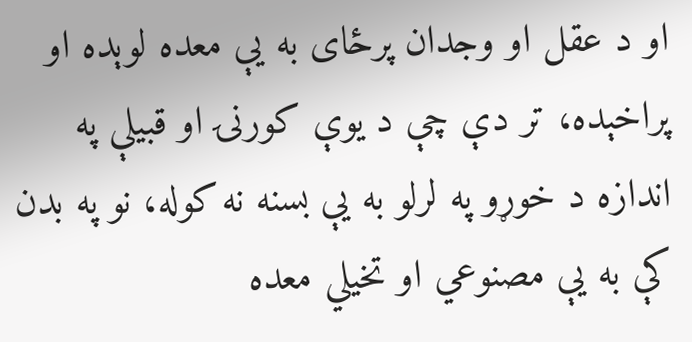او د عقل او وجدان پرځای به یې معده لوېده او پراخېده، تر دې چې د یوې کورنۍ او قبیلې په اندازه د خوړو په لرلو به یې بسنه نه کوله، نو په بدن کې به یې مصنوعي او تخیلي معده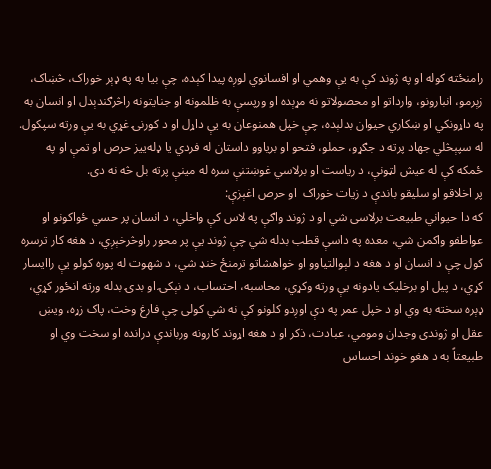رامنځته کوله او په ژوند کې به یې وهمي او افسانوي لوږه پیدا کېده، چې بیا به په ډېر خوراک، څښاک، زېرمو، انبارونو، وارداتو او محصولاتو نه مړېده او ورپسې به ظلمونه او جنایتونه راڅرګندېدل او انسان به په داړونکي او ښکاري حیوان بدلېده، چې خپل همنوعان به یې داړل او د کورنۍ غړي به یې ورته سپکول.
له سپېڅلي جهاد پرته د جګړو، حملو، فتحو او بریاوو داستان له فردي یا ډله‌ییز حرص او تمې او په ځمکه کې له عیش لټونې، د ریاست او برلاسي غوښتنې سره له مینې پرته بل څه نه دی.
پر اخلاقو او سلیقو باندې د زیات خوراک  او حرص اغېزې:
که دا حیواني طبیعت برلاسی شي او د ژوند واګې په لاس کې واخلي، د انسان پر حسي ځواکونو او عواطفو واکمن شي، معده په داسې قطب بدله شي چې ژوند یې پر محور راوڅرخېږي، د هغه کار ترسره کول چې د انسان او د هغه د لېوالتیاوو او خواهشاتو ترمنځ خنډ شي، د شهوت له پوره کولو یې راایسار کړي، د پیل او برخلیک یادونه یې ورته وکړي، محاسبه، احتساب، د نېکۍ او بدۍ بدله ورته انځور کړي، ډېره سخته به وي او د خپل عمر په دې اوږدو کلونو کې نه شي کولی چې فارغ وخت، پاک زړه، ویښ عقل او ژوندی وجدان ومومي، عبادت، ذکر او د هغه اړوند کارونه ورباندې درانده او سخت وي او طبیعتاً به د هغو خوند احساس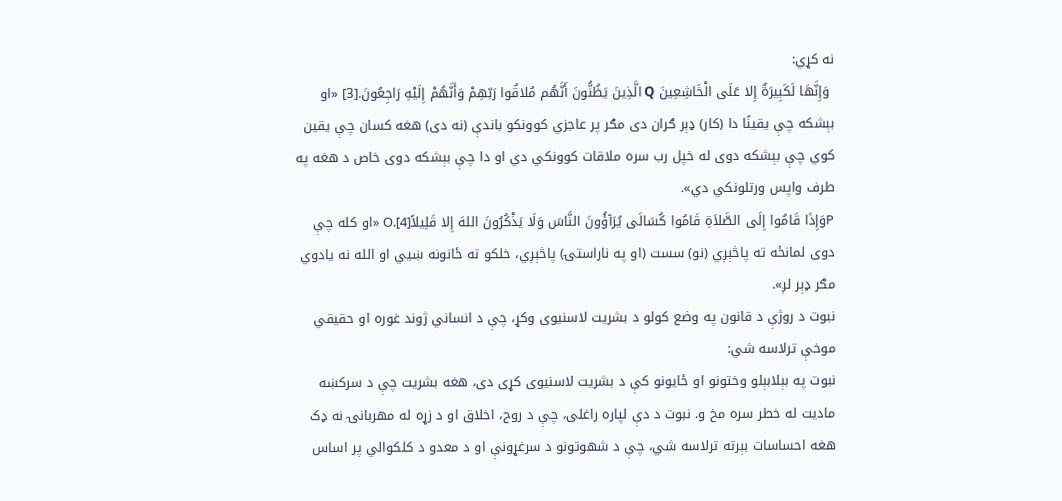نه کړي:
 وَإِنَّهَا لَكَبِيرَةٌ إِلا عَلَى الْخَاشِعِينَ Q الَّذِينَ يَظُنُّونَ أَنَّهُم مُلاقُوا رَبّهِمْ وَأَنَّهُمْ إِلَيْهِ رَاجِعُونَ.[3] «او بېشكه چې يقينًا دا (كار) ډېر ګران دى مګر پر عاجزي كوونكو باندې (نه دى) هغه كسان چې يقين كوي چې بېشكه دوى له خپل رب سره ملاقات كوونكي دي او دا چې بېشكه دوى خاص د هغه په طرف واپس ورتلونكي دي».
Pوَإِذَا قَامُوا إِلَى الصَّلاَةِ قَامُوا كُسَالَى يُرَآؤُونَ النَّاسَ وَلَا يَذْكُرُونَ اللهَ إِلا قَلِيلاًO.[4] «او كله چې دوى لمانځه ته پاڅېږي (نو) سست (او په ناراستۍ) پاڅېږي، خلکو ته ځانونه ښیي او الله نه یادوي مګر ډېر لږ».
نبوت د روژې د قانون په وضع کولو د بشریت لاسنیوی وکړ، چې د انساني ژوند غوره او حقیقي موخې ترلاسه شي:
نبوت په بېلابېلو وختونو او ځایونو کې د بشریت لاسنیوی کړی دی، هغه بشریت چې د سرکښه مادیت له خطر سره مخ و. نبوت د دې لپاره راغلی، چې د روح، اخلاق او د زړه له مهربانۍ نه ډک هغه احساسات بېرته ترلاسه شي، چې د شهوتونو د سرغړونې او د معدو د کلکوالي پر اساس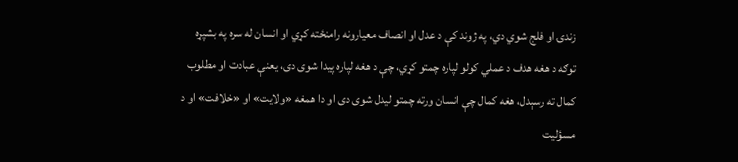زندۍ او فلج شوي دي، په ژوند کې د عدل او انصاف معیارونه رامنځته کړي او انسان له سره په بشپړه توګه د هغه هدف د عملي کولو لپاره چمتو کړي، چې د هغه لپاره پیدا شوی دی، یعنې عبادت او مطلوب کمال ته رسېدل، هغه کمال چې انسان ورته چمتو لیدل شوی دی او دا همغه «ولایت» او «خلافت» او د مسؤلیت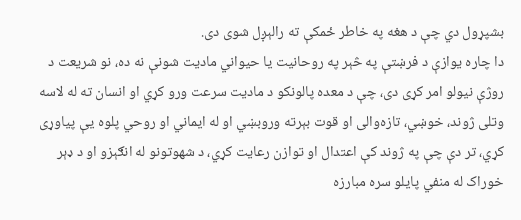بشپړول دي چې د هغه په خاطر ځمکې ته رالېږل شوی دی.
دا چاره یوازې د فرښتې په څېر په روحانیت یا حیواني مادیت شونې نه ده، نو شریعت د روژې نیولو امر کړی دی، چې د معده پالونکو د مادیت سرعت ورو کړي او انسان ته له لاسه وتلی ژوند، خوښي، تازه‌والی او قوت بېرته وروبښي او له ایماني او روحي پلوه یې پیاوړی کړي، تر دې چې په ژوند کې اعتدال او توازن رعایت کړي، د شهوتونو له انګېزو او د ډېر خوراک له منفي پایلو سره مبارزه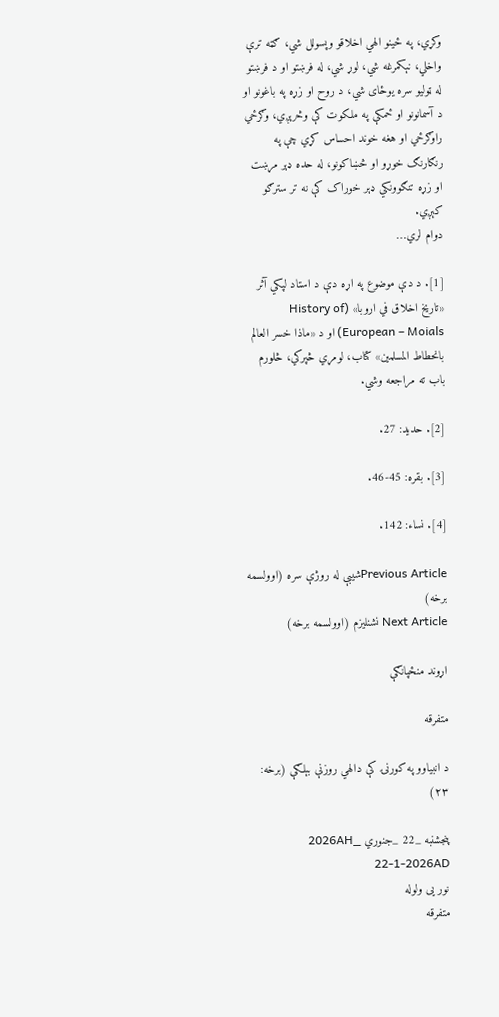وکړي، په ځینو الهي اخلاقو وپسولل شي، ګټه ترې واخلي، نېکمرغه شي، لوړ شي، له فرښتو او د فرښتو له ټولیو سره یوځای شي، د روح او زړه په باغونو او د آسمانونو او ځمکې په ملکوت کې وڅرېږي، وګرځي راوګرځي او هغه خوند احساس کړي چې په رنګارنګ خوړو او څښاکونو، له حده ډېر مړښت او زړه تنګوونکي ډېر خوراک کې نه تر سترګو کېږي.
دوام لري…

[1]. د دې موضوع په اړه دې د استاد لپکي آثر «تاریخ اخلاق في اروبا» (History of European – Moials) او د «ماذا خسر العالم بانحطاط المسلمین» کتاب، لومړي څپرکي، څلورم باب ته مراجعه وشي.

[2]. حدید: 27.

[3]. بقره: 45-46.

[4]. نساء: 142.

Previous Articleشیبې له روژې سره (اوولسمه برخه)
Next Article نشنلیزم (اوولسمه برخه)

اړوند منځپانګې

متفرقه

د انبیاوو په کورنۍ کې دالهي روزنې بېلګې (برخه: ۲۳)

پنجشنبه _22 _جنوري _2026AH 22-1-2026AD
نور یی ولوله
متفرقه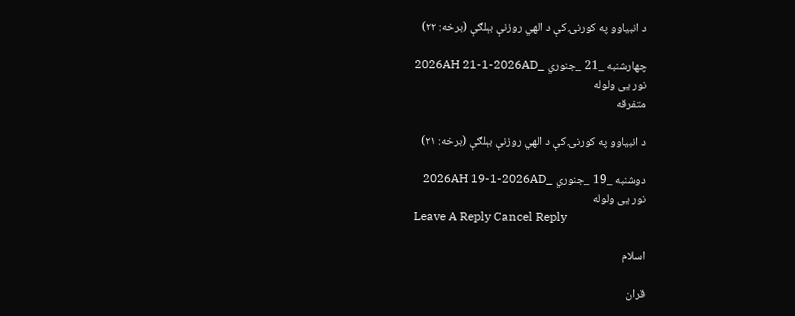د انبیاوو په کورنۍ کې د الهي روزنې بېلګې (برخه: ۲۲)

چهارشنبه _21 _جنوري _2026AH 21-1-2026AD
نور یی ولوله
متفرقه

د انبیاوو په کورنۍ کې د الهي روزنې بېلګې (برخه: ۲۱)

دوشنبه _19 _جنوري _2026AH 19-1-2026AD
نور یی ولوله
Leave A Reply Cancel Reply

اسلام

قران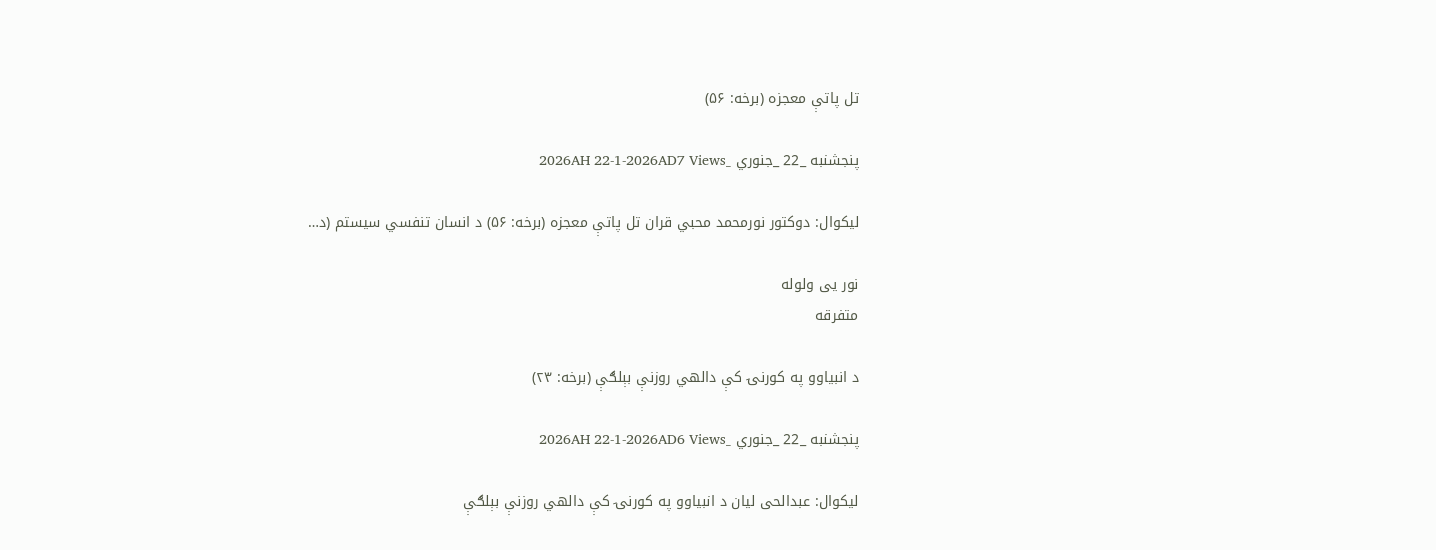تل ‌پاتې معجزه (برخه: ۵۶)

پنجشنبه _22 _جنوري _2026AH 22-1-2026AD7 Views

لیکوال: دوکتور نورمحمد محبي قران تل ‌پاتې معجزه (برخه: ۵۶) د انسان تنفسي سيستم (د…

نور یی ولوله
متفرقه

د انبیاوو په کورنۍ کې دالهي روزنې بېلګې (برخه: ۲۳)

پنجشنبه _22 _جنوري _2026AH 22-1-2026AD6 Views

لیکوال: عبدالحی لیان د انبیاوو په کورنۍ کې دالهي روزنې بېلګې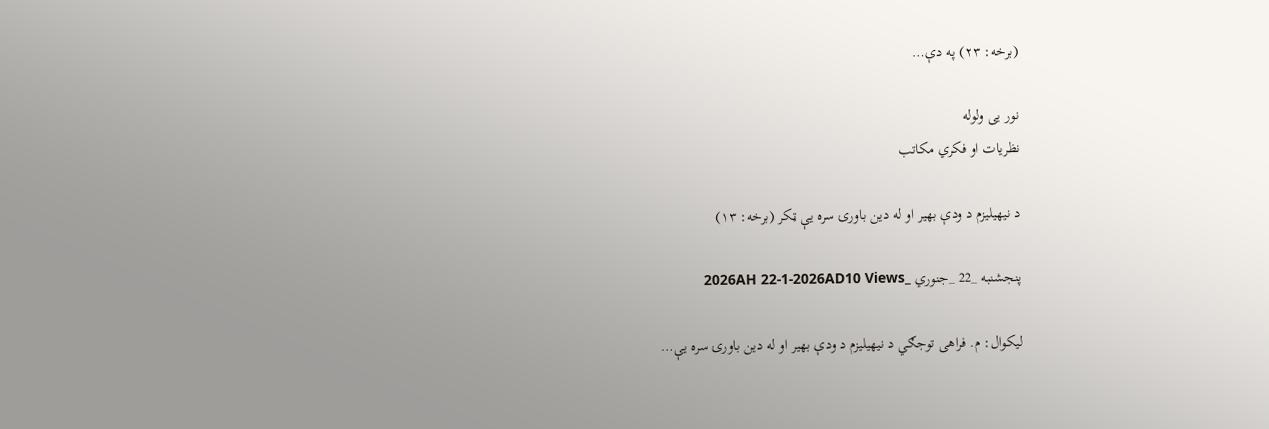(برخه: ۲۳) په دې…

نور یی ولوله
نظریات او فکري مکاتب

د نیهیلیزم د ودې بهیر او له دین باورۍ سره یې ټکر (برخه: ۱۳)

پنجشنبه _22 _جنوري _2026AH 22-1-2026AD10 Views

لیکوال: م. فراهی توجګي د نیهیلیزم د ودې بهیر او له دین باورۍ سره یې…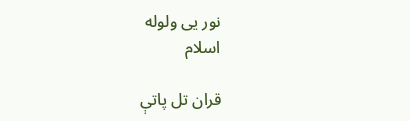نور یی ولوله
اسلام

قران تل ‌پاتې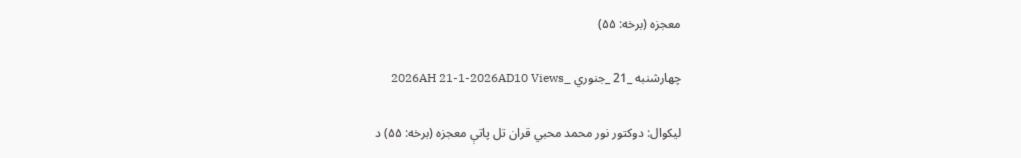معجزه (برخه: ۵۵)

چهارشنبه _21 _جنوري _2026AH 21-1-2026AD10 Views

لیکوال: دوکتور نور محمد محبي قران تل ‌پاتې معجزه (برخه: ۵۵) د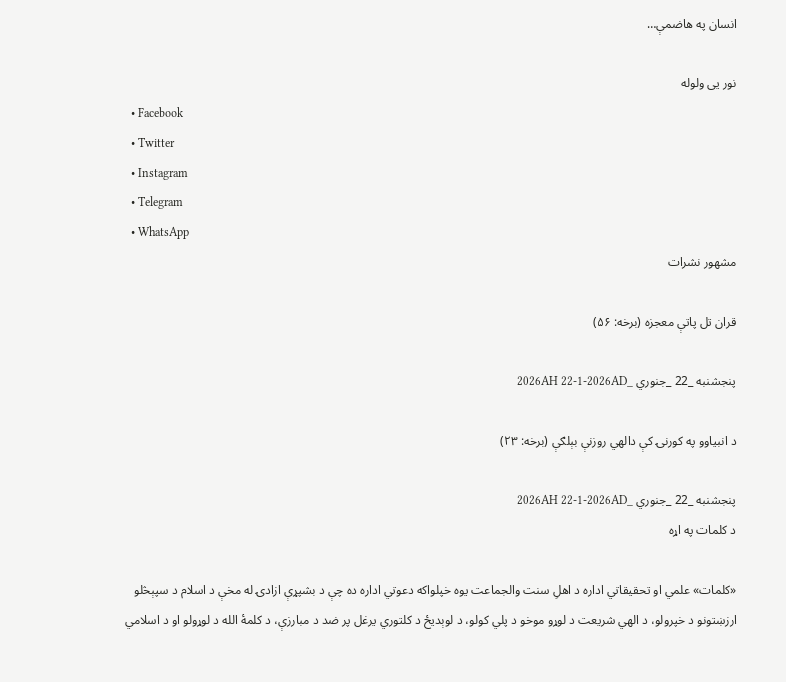انسان په هاضمې…

نور یی ولوله
  • Facebook
  • Twitter
  • Instagram
  • Telegram
  • WhatsApp
مشهور نشرات

قران تل ‌پاتې معجزه (برخه: ۵۶)

پنجشنبه _22 _جنوري _2026AH 22-1-2026AD

د انبیاوو په کورنۍ کې دالهي روزنې بېلګې (برخه: ۲۳)

پنجشنبه _22 _جنوري _2026AH 22-1-2026AD
د کلمات په اړه

«کلمات» علمي او تحقیقاتي اداره د اهلِ سنت والجماعت یوه خپلواکه دعوتي اداره ده چې د بشپړې ازادۍ له مخې د اسلام د سپېڅلو ارزښتونو د خپرولو، د الهي شریعت د لوړو موخو د پلي کولو، د لوېدیځ د کلتوري یرغل پر ضد د مبارزې، د کلمۀ الله د لوړولو او د اسلامي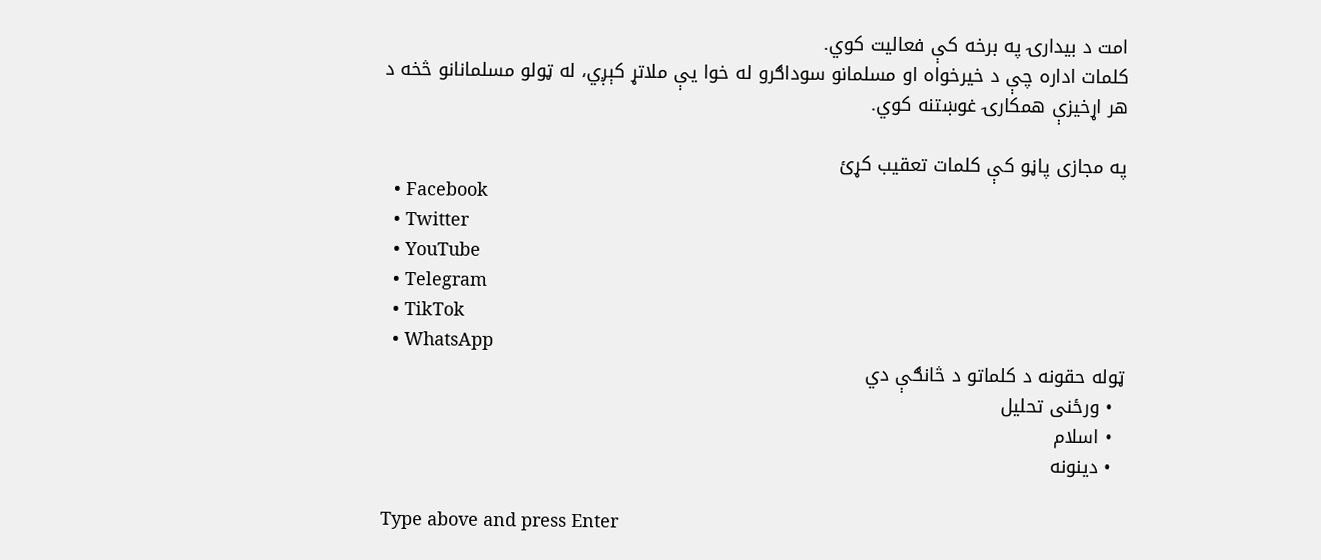امت د بیدارۍ په برخه کې فعالیت کوي.
کلمات اداره چې د خیرخواه او مسلمانو سوداګرو له خوا یې ملاتړ کېږي، له ټولو مسلمانانو څخه د هر اړخیزې همکارۍ غوښتنه کوي.

په مجازی پاڼو کې کلمات تعقیب کړئ
  • Facebook
  • Twitter
  • YouTube
  • Telegram
  • TikTok
  • WhatsApp
ټوله حقونه د کلماتو د څانګې دي
  • ورځنی تحلیل
  • اسلام
  • دینونه

Type above and press Enter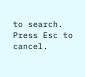to search. Press Esc to cancel.